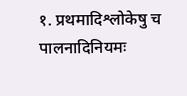१. प्रथमादिश्लोकेषु च पालनादिनियमः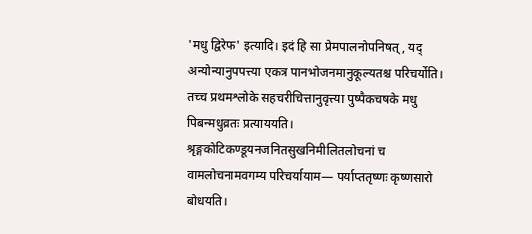'मधु द्विरेफ' इत्यादि। इदं हि सा प्रेमपालनोपनिषत्, यद् अन्योन्यानुपपत्त्या एकत्र पानभोजनमानुकूल्यतश्च परिचर्योति। तच्च प्रथमश्लोके सहचरीचित्तानुवृत्त्या पुष्पैकचषके मधु पिबन्मधुव्रतः प्रत्याययति। श्रृङ्गकोटिकण्डूयनजनितसुखनिमीलितलोचनां च वामलोचनामवगम्य परिचर्यायाम— पर्याप्ततृष्णः कृष्णसारो बोधयति।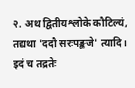२. अथ द्वितीयश्लोके कौटिल्यं, तद्यथा 'ददौ सरःपङ्कजे' त्यादि। इदं च तद्रतेः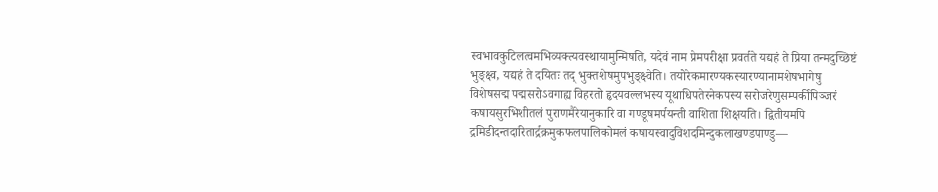स्वभावकुटिलत्वमभिव्यक्त्यवस्थायामुन्मिषति, यदेवं नाम प्रेमपरीक्षा प्रवर्तते यद्यहं ते प्रिया तन्मदुच्छिष्टं भुङ्क्ष्व, यद्यहं ते दयितः तद् भुक्तशेषमुपभुङ्क्ष्वेति। तयोरेकमारण्यकस्यारण्यानामशेषभागेषु विशेषसद्म पद्मसरोऽवगाह्य विहरतो हृदयवल्लभस्य यूथाधिपतेरनेकपस्य सरोजरेणुसम्पर्कीपिञ्जरं कषायसुरभिशीतलं पुराणमैरेयानुकारि वा गण्डूषमर्पयन्ती वाशिता शिक्षयति। द्वितीयमपि द्रमिडीदन्तदारितार्द्रक्रमुकफलपालिकोमलं कषायस्वादुविशदमिन्दुकलाखण्डपाण्डु—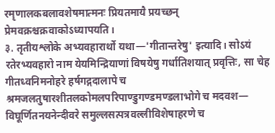रमृणालकबलावशेषमात्मनः प्रियतमायै प्रयच्छन् प्रेमवक्रश्चक्रवाकोऽध्यापयति।
३. तृतीयश्लोके अभ्यवहारार्थो यथा—'गीतान्तरेषु' इत्यादि। सोऽयं रतेरभ्यवहारो नाम येयमिन्द्रियाणां विषयेषु गर्धातिशयात् प्रवृत्तिः, सा चेह गीतध्वनिमनोहरे हर्षगद्गदालापे च श्रमजलतुषारशीतलकोमलपरिपाण्डुगण्डमण्डलाभोगे च मदवश— विघूर्णितनयनेन्दीवरे समुल्लसत्पत्रवल्लीविशेषाहरणे च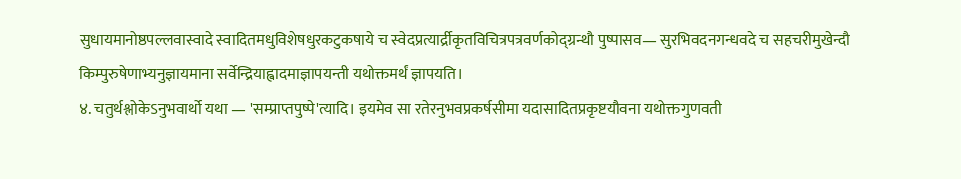सुधायमानोष्ठपल्लवास्वादे स्वादितमधुविशेषधुरकटुकषाये च स्वेदप्रत्यार्द्रीकृतविचित्रपत्रवर्णकोद्ग्रन्थौ पुष्पासव— सुरभिवदनगन्धवदे च सहचरीमुखेन्दौ किम्पुरुषेणाभ्यनुज्ञायमाना सर्वेन्द्रियाह्वादमाज्ञापयन्ती यथोक्तमर्थं ज्ञापयति।
४. चतुर्थश्लोकेऽनुभवार्थो यथा — 'सम्प्राप्तपुष्पे'त्यादि। इयमेव सा रतेरनुभवप्रकर्षसीमा यदासादितप्रकृष्टयौवना यथोक्तगुणवती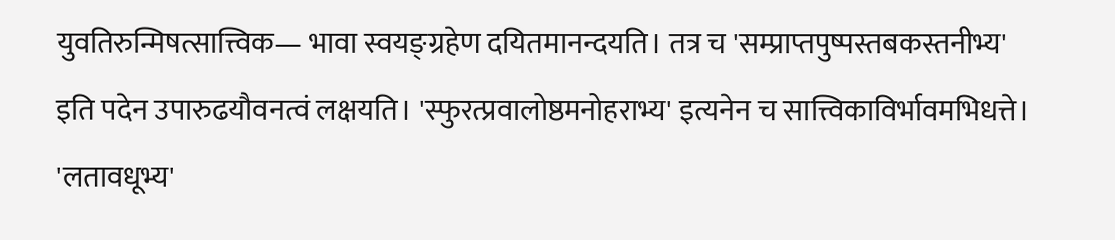युवतिरुन्मिषत्सात्त्विक— भावा स्वयङ्ग्रहेण दयितमानन्दयति। तत्र च 'सम्प्राप्तपुष्पस्तबकस्तनीभ्य' इति पदेन उपारुढयौवनत्वं लक्षयति। 'स्फुरत्प्रवालोष्ठमनोहराभ्य' इत्यनेन च सात्त्विकाविर्भावमभिधत्ते। 'लतावधूभ्य'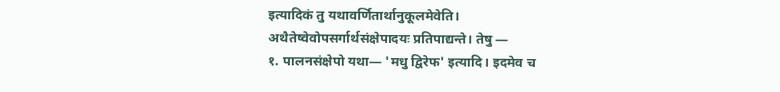इत्यादिकं तु यथावर्णितार्थानुकूलमेवेति।
अथैतेष्वेवोपसर्गार्थसंक्षेपादयः प्रतिपाद्यन्ते। तेषु —
१. पालनसंक्षेपो यथा— 'मधु द्विरेफ' इत्यादि। इदमेव च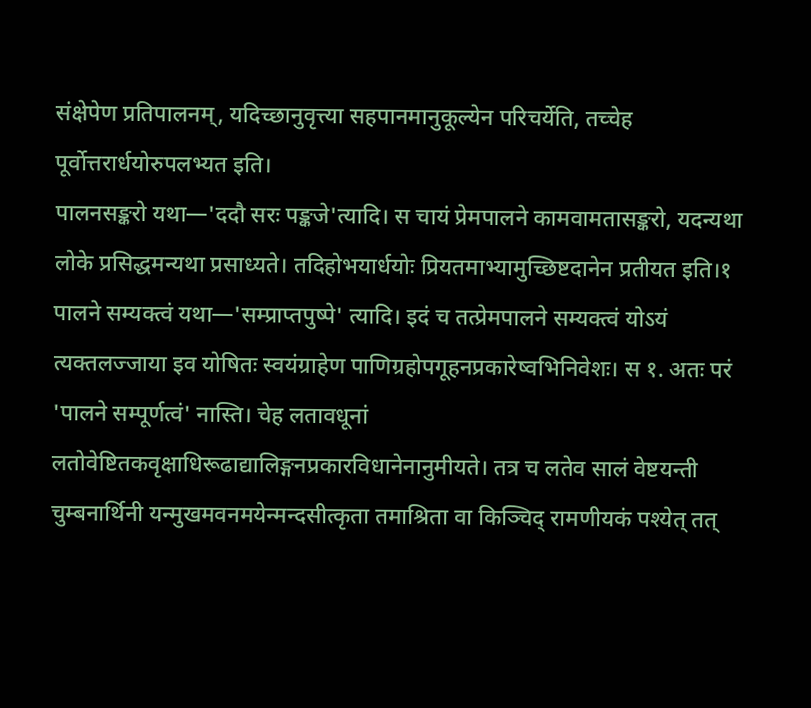संक्षेपेण प्रतिपालनम्, यदिच्छानुवृत्त्या सहपानमानुकूल्येन परिचर्येति, तच्चेह पूर्वोत्तरार्धयोरुपलभ्यत इति।
पालनसङ्करो यथा—'ददौ सरः पङ्कजे'त्यादि। स चायं प्रेमपालने कामवामतासङ्करो, यदन्यथा लोके प्रसिद्धमन्यथा प्रसाध्यते। तदिहोभयार्धयोः प्रियतमाभ्यामुच्छिष्टदानेन प्रतीयत इति।१
पालने सम्यक्त्वं यथा—'सम्प्राप्तपुष्पे' त्यादि। इदं च तत्प्रेमपालने सम्यक्त्वं योऽयं त्यक्तलज्जाया इव योषितः स्वयंग्राहेण पाणिग्रहोपगूहनप्रकारेष्वभिनिवेशः। स १. अतः परं 'पालने सम्पूर्णत्वं' नास्ति। चेह लतावधूनां लतोवेष्टितकवृक्षाधिरूढाद्यालिङ्गनप्रकारविधानेनानुमीयते। तत्र च लतेव सालं वेष्टयन्ती चुम्बनार्थिनी यन्मुखमवनमयेन्मन्दसीत्कृता तमाश्रिता वा किञ्चिद् रामणीयकं पश्येत् तत्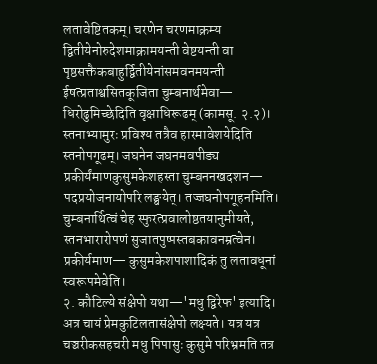लतावेष्टितकम्। चरणेन चरणमाक्रम्य द्वितीयेनोरुदेशमाक्रामयन्ती वेष्टयन्ती वा पृष्ठसक्तैकबाहुर्द्वितीयेनांसमवनमयन्ती ईषत्प्रताश्वसितकूजिता चुम्बनार्थमेवा— धिरोढुमिच्छेदिति वृक्षाधिरूढम् (कामसू. २.२)। स्तनाभ्यामुरः प्रविश्य तत्रैव हारमावेशयेदिति स्तनोपगूढम्। जघनेन जघनमवपीड्य प्रकीर्यंमाणकुसुमकेशहस्ता चुम्बननखदशन— पदप्रयोजनायोपरि लङ्घयेत्। तज्जघनोपगूहनमिति। चुम्बनार्थित्वं चेह स्फुरत्प्रवालोष्ठतयानुमीयते, स्तनभारारोपणं सुजातपुष्पस्तबकावनम्रत्वेन। प्रकीर्यमाण— कुसुमकेशपाशादिकं तु लतावधूनां स्वरूपमेवेति।
२. कौटिल्ये संक्षेपो यथा—'मधु द्विरेफ' इत्यादि। अत्र चायं प्रेमकुटिलतासंक्षेपो लक्ष्यते। यत्र यत्र चञ्चरीकसहचरी मधु पिपासुः कुसुमे परिभ्रमति तत्र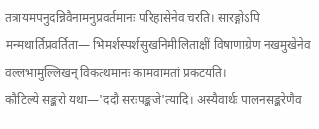तत्रायमपनुदन्निवैनामनुप्रवर्तमानः परिहासेनेव चरति। सारङ्गोऽपि मन्मथार्तिप्रवर्तिता— भिमर्शस्पर्शसुखनिमीलिताक्षीं विषाणाग्रेण नखमुखेनेव वल्लभामुल्लिखन् विकत्थमानः कामवामतां प्रकटयति।
कौटिल्ये सङ्करो यथा—'ददौ सरःपङ्कजे'त्यादि। अस्यैवार्थः पालनसङ्करेणैव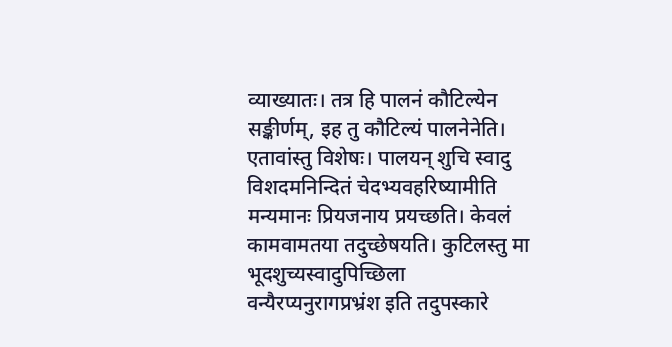व्याख्यातः। तत्र हि पालनं कौटिल्येन सङ्कीर्णम्, इह तु कौटिल्यं पालनेनेति। एतावांस्तु विशेषः। पालयन् शुचि स्वादु विशदमनिन्दितं चेदभ्यवहरिष्यामीति मन्यमानः प्रियजनाय प्रयच्छति। केवलं कामवामतया तदुच्छेषयति। कुटिलस्तु मा भूदशुच्यस्वादुपिच्छिला वन्यैरप्यनुरागप्रभ्रंश इति तदुपस्कारे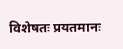विशेषतः प्रयतमानः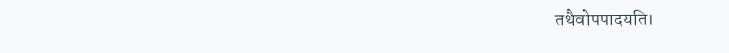तथैवोपपादयति।